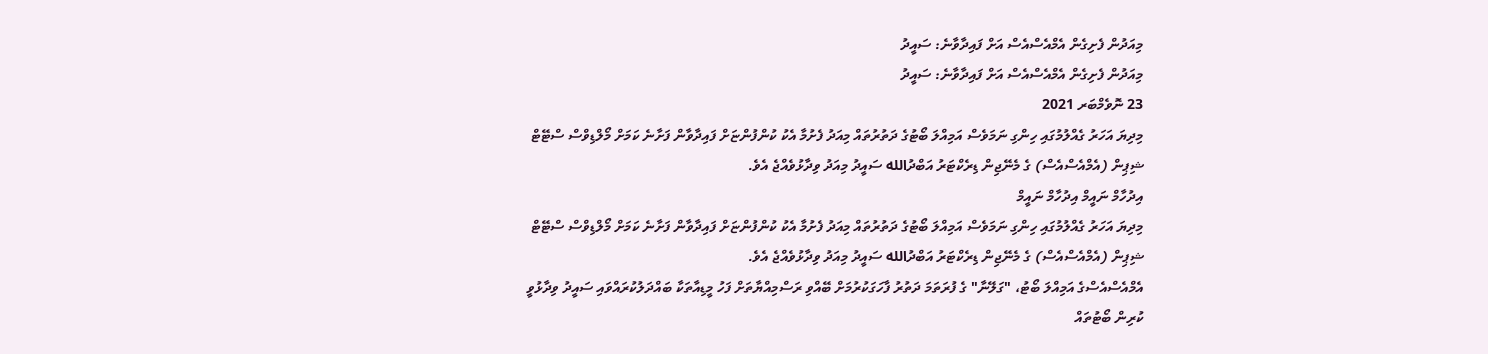މިއަދުން ފެށިގެން އެމްއެސްއެސް އަށް ފައިދާވާނެ: ސައީދު
މިއަދުން ފެށިގެން އެމްއެސްއެސް އަށް ފައިދާވާނެ: ސައީދު
23 ނޮވެމްބަރ 2021
މިދިޔަ އަހަރު ގެއްލުމުގައި ހިންގި ނަމަވެސް އަމިއްލަ ބޯޓުގެ ދަތުރުތައް މިއަދު ފެށުމާ އެކު ކުންފުންޏަށް ފައިދާވާން ފަށާނެ ކަމަށް މޯލްޑިވްސް ސްޓޭޓް ޝިޕިން (އެމްއެސްއެސް) ގެ މެނޭޖިން ޑިރެކްޓަރު އަބްދުالله ސައީދު މިއަދު ވިދާޅުވެއްޖެ އެވެ.
އިދުހާމް ނައީމް އިދުހާމް ނައީމް
މިދިޔަ އަހަރު ގެއްލުމުގައި ހިންގި ނަމަވެސް އަމިއްލަ ބޯޓުގެ ދަތުރުތައް މިއަދު ފެށުމާ އެކު ކުންފުންޏަށް ފައިދާވާން ފަށާނެ ކަމަށް މޯލްޑިވްސް ސްޓޭޓް ޝިޕިން (އެމްއެސްއެސް) ގެ މެނޭޖިން ޑިރެކްޓަރު އަބްދުالله ސައީދު މިއަދު ވިދާޅުވެއްޖެ އެވެ.
އެމްއެސްއެސްގެ އަމިއްލަ ބޯޓު، "ގަލޭނާ" ގެ ފުރަތަމަ ދަތުރު ފާހަގަކުރުމަށް ބޭއްވި ރަސްމިއްޔާތަށް ފަހު މީޑިއާތަކާ ބައްދަލުކުރައްވައި ސައީދު ވިދާޅުވީ ކުރިން ބޯޓުތައް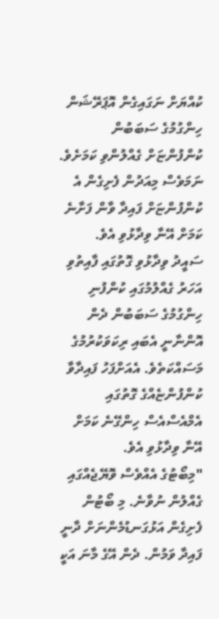ކުއްޔަށް ނަގައިގެން އޮޕަރޭޝަން ހިންގުމުގެ ސަބަބުން ކުންފުންޏަށް ގެއްލުންވި ކަމަށެވެ. ނަމަވެސް މިއަދުން ފެށިގެން އެ ކުންފުންޏަށް ފައިދާ ވާން ފަށާނެ ކަމަށް އޭނާ ވިދާޅުވި އެވެ.
ސައީދު ވިދާޅުވި ގޮތުގައި ފާއިތުވި އަހަރު ގެއްލުމުގައި ކުންފުނި ހިންގުމުގެ ސަބަބުން ދެން އޮންނާނީ އެބައި ރިކަވަކުރުމުގެ މަސައްކަތެވެ. އެއަށްފަހު ފައިދާވާ ކުންފުންޏެއްގެ ގޮތުގައި އެމްއެސްއެސް ހިންގޭނެ ކަމަށް އޭނާ ވިދާޅުވި އެވެ.
"މިބޯޓުގެ އެއްވެސް ވޮޔޭޖެއްގައި ގެއްލުން ނުވާނެ. މި ބޯޓުން ފެށިގެން އަޅުގަނޑުމެންނަށް ދާނީ ފައިދާ ވަމުން. ދެން އޭގެ މާނަ އަކީ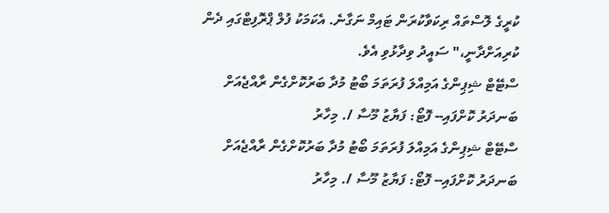ކުރީގެ ލޮސްތައް ރިކަވާކުރަން ޓައިމް ނަގާނެ. އެކަމަކު ފުލް ޕްރޮފިޓްގައި ދެން ކުރިއަށްދާނީ،" ސައީދު ވިދާޅުވި އެވެ.
ސްޓޭޓް ޝިޕިންގެ އަމިއްލަ ފުރަތަމަ ބޯޓު މުދާ ބަރުކޮށްގެން ރާއްޖެއަށް ބަނދަރު ކޮށްފައި-- ފޮޓޯ: ފަޔާޒު މޫސާ /. މިހާރު
ސްޓޭޓް ޝިޕިންގެ އަމިއްލަ ފުރަތަމަ ބޯޓު މުދާ ބަރުކޮށްގެން ރާއްޖެއަށް ބަނދަރު ކޮށްފައި-- ފޮޓޯ: ފަޔާޒު މޫސާ /. މިހާރު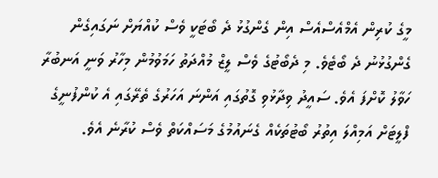މީގެ ކުރިން އެމްއެސްއެސް އިން ގެންގުޅު ދެ ބޯޓަކީ ވެސް ކުއްޔަށް ނަގައިގެން ގެންގުޅުނު ދެ ބޯޓެވެ. މި ދެބޯޓުގެ ވެސް ލީޒް މުއްދަތު ހަމަވުމުން މިހާރު ވަނީ އަނބުރާ ހަވާލު ކޮށްފަ އެވެ. ސައީދު ވިދާޅުވި ގޮތުގައި އަންނަ އަހަރުގެ ތެރޭގައި އެ ކުންފުނީގެ ފްލީޓަށް އަމިއްލަ އިތުރު ބޯޓުތަކެއް ގެނައުމުގެ މަސައްކަތް ވެސް ކުރާނެ އެވެ.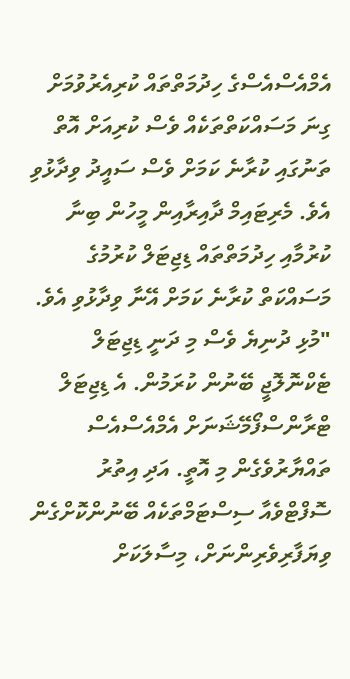އެމްއެސްއެސްގެ ހިދުމަތްތައް ކުރިއެރުވުމަށް ގިނަ މަސައްކަތްތަކެއް ވެސް ކުރިއަށް އޮތް ތަނުގައި ކުރާނެ ކަމަށް ވެސް ސައީދު ވިދާޅުވި އެވެ. މެރިޓައިމް ދާއިރާއިން މީހުން ބިނާ ކުރުމާއި ހިދުމަތްތައް ޑިޖިޓަލް ކުރުމުގެ މަސައްކަތް ކުރާނެ ކަމަށް އޭނާ ވިދާޅުވި އެވެ.
"މުޅި ދުނިޔެ ވެސް މި ދަނީ ޑިޖިޓަލް ޓެކްނޮލޮޖީ ބޭނުން ކުރަމުން. އެ ޑިޖިޓަލް ޓްރާންސްފޯމޭޝަނަށް އެމްއެސްއެސް ތައްޔާރުވެގެން މި އޮތީ. އަދި އިތުރު ސޮފްޓްވެއާ ސިސްޓަމްތަކެއް ބޭނުންކޮށްގެން ވިޔަފާރިވެރިންނަށް، މިސާލަކަށް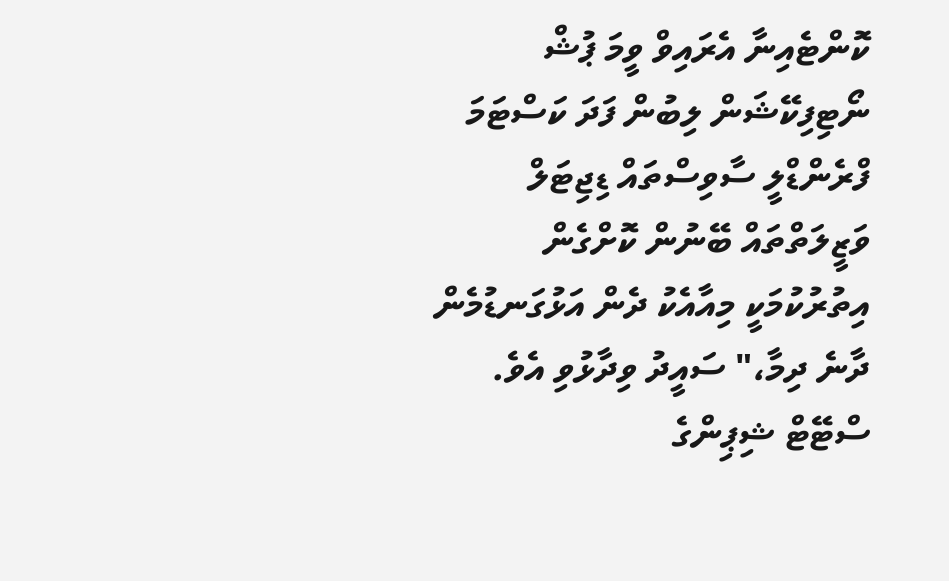ކޮންޓެއިނާ އެރައިވް ވީމަ ޕުޝް ނޯޓިފިކޭޝަން ލިބުން ފަދަ ކަސްޓަމަ ފްރެންޑްލީ ސާވިސްތައް ޑިޖިޓަލް ވަޒީލަތްތައް ބޭނުން ކޮށްގެން އިތުރުކުމަކީ މިއާއެކު ދެން އަޅުގަނޑުމެން ދާނެ ދިމާ،" ސައީދު ވިދާޅުވި އެވެ.
ސްޓޭޓް ޝިޕިންގެ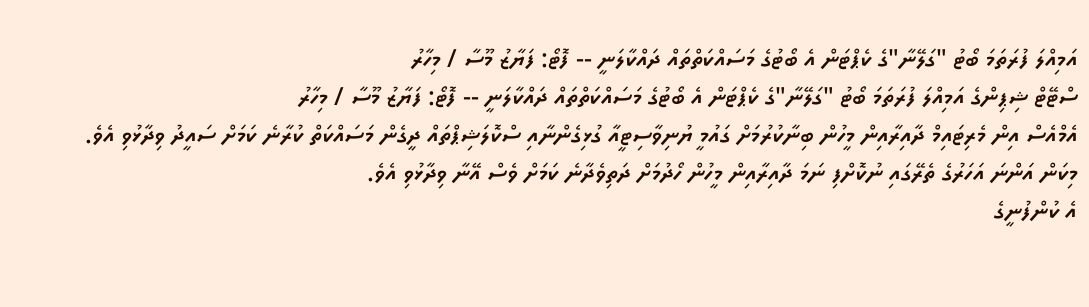އަމިއްލަ ފުރަތަމަ ބޯޓު "ގަލޭނާ"ގެ ކެޕްޓަން އެ ބޯޓުގެ މަސައްކަތްތައް ދައްކާލަނީ -- ފޮޓޯ: ފަޔާޒު މޫސާ / މިހާރު
ސްޓޭޓް ޝިޕިންގެ އަމިއްލަ ފުރަތަމަ ބޯޓު "ގަލޭނާ"ގެ ކެޕްޓަން އެ ބޯޓުގެ މަސައްކަތްތައް ދައްކާލަނީ -- ފޮޓޯ: ފަޔާޒު މޫސާ / މިހާރު
އެމްއެސް އިން މެރިޓައިމް ދާއިރާއިން މީހުން ބިނާކުރުމަށް ގައުމީ ޔުނިވާސިޓީއާ ގުޅިގެންނާއި ސްކޮލަޝިޕްތައް ދީގެން މަސައްކަތް ކުރާނެ ކަމަށް ސައީދު ވިދާޅުވި އެވެ. މިކަން އަންނަ އަހަރުގެ ތެރޭގައި ނުކޮށްފި ނަމަ ދާއިރާއިން މީހުން ހޯދުމަށް ދަތިވެދާނެ ކަމަށް ވެސް އޭނާ ވިދާޅުވި އެވެ.
އެ ކުންފުނީގެ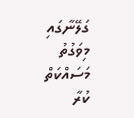ގަލޭނާގައި މިވަގުތު މަސައްކަތް ކުރާ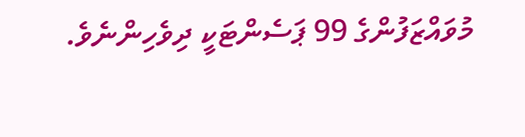މުވައްޒަފުންގެ 99 ޕަސެންޓަކީ ދިވެހިންނެވެ.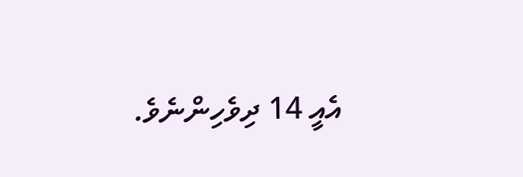އެއީ 14 ދިވެހިންނެވެ.